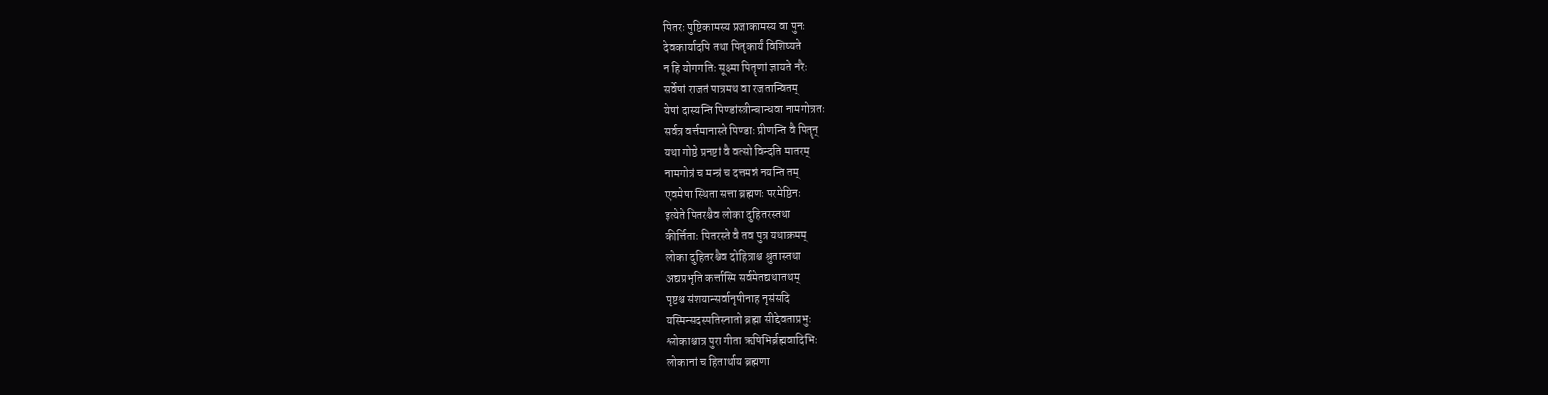पितरः पुष्टिकामस्य प्रजाकामस्य वा पुनः
देवकार्यादपि तथा पितृकार्यं विशिष्यते
न हि योगगतिः सूक्ष्मा पितॄणां ज्ञायते नरैः
सर्वेषां राजतं पात्रमथ वा रजतान्वितम्
येषां दास्यन्ति पिण्डांस्त्रीन्बान्धवा नामगोत्रतः
सर्वत्र वर्त्तमानास्ते पिण्डाः प्रीणन्ति वै पितॄन्
यथा गोष्ठे प्रनष्टां वै वत्सो विन्दति मातरम्
नामगोत्रं च मन्त्रं च दत्तमन्नं नयन्ति तम्
एवमेषा स्थिता सत्ता ब्रह्मणः परमेष्ठिनः
इत्येते पितरश्चैव लोका दुहितरस्तथा
कीर्त्तिताः पितरस्ते वै तव पुत्र यथाक्रमम्
लोका दुहितरश्चैव दोहित्राश्च श्रुतास्तथा
अद्यप्रभृति कर्त्तास्मि सर्वमेतद्यथातथम्
पृष्टश्च संशयान्सर्वानृषीनाह नृसंसदि
यस्मिन्सदस्पतिस्नातो ब्रह्मा सीद्देवताप्रभुः
श्लोकाश्चात्र पुरा गीता ऋषिभिर्ब्रह्मवादिभिः
लोकानां च हितार्थाय ब्रह्मणा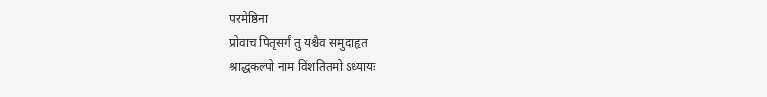परमेष्ठिना
प्रोवाच पितृसर्गं तु यश्चैव समुदाहृत
श्राद्धकल्पो नाम विंशतितमो ऽध्यायः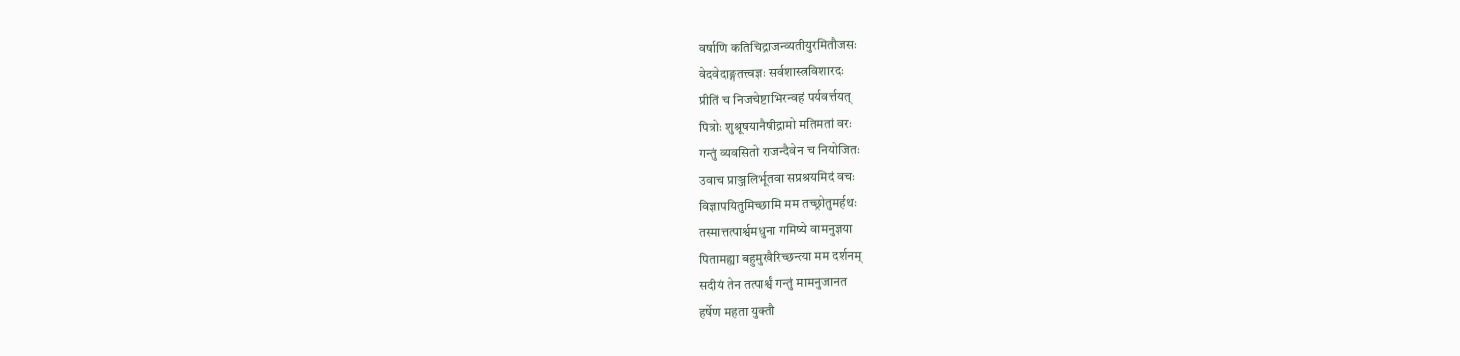वर्षाणि कतिचिद्राजन्व्यतीयुरमितौजसः
वेदवेदाङ्गतत्त्वज्ञः सर्वशास्त्रविशारदः
प्रीतिं च निजचेष्टाभिरन्वहं पर्यवर्त्तयत्
पित्रोः शुश्रूषयानैषीद्रामो मतिमतां वरः
गन्तुं व्यवसितो राजन्दैवेन च नियोजितः
उवाच प्राञ्जलिर्भूतवा सप्रश्रयमिदं वचः
विज्ञापयितुमिच्छामि मम तच्छ्रोतुमर्हथः
तस्मात्तत्पार्श्वमधुना गमिष्ये वामनुज्ञया
पितामह्या बहुमुखैरिच्छन्त्या मम दर्शनम्
सदीयं तेन तत्पार्श्वं गन्तुं मामनुजानत
हर्षेण महता युक्तौ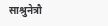साश्रुनेत्रौ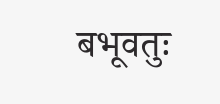बभूवतुः